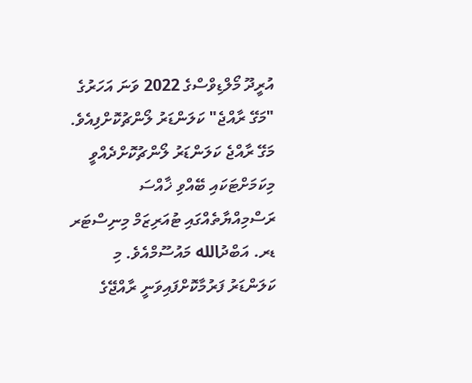އުރީދޫ މޯލްޑިވްސްގެ 2022 ވަނަ އަހަރުގެ "މަގޭ ރާއްޖެ" ކަލަންޑަރު ލޯންޗުކޮށްފިއެވެ.
މަގޭ ރާއްޖެ ކަލަންޑަރު ލޯންޗުކޮށްދެއްވީ މިކަމަށްޓަކައި ބޭއްވި ޚާއްސަ ރަސްމިއްޔާތެއްގައި ޓުއަރިޒަމް މިނިސްޓަރ ޑރ. އަބްދުالله މައުސޫމްއެވެ. މި ކަލަންޑަރު ފަރުމާކޮށްފައިވަނީ ރާއްޖޭގެ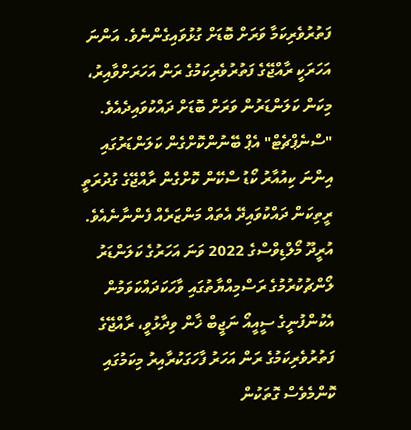ފަތުރުވެރިކަމާ ވަރަށް ބޮޑަށް ގުޅުވައިގެންނެވެ. އަންނަ އަހަރަކީ ރާއްޖޭގެ ފަތުރުވެރިކަމުގެ ރަން އަހަރަށްވާއިރު، މިކަން ކަލަންޑަރުން ވަރަށް ބޮޑަށް ދައްކުވައިދެއެވެ. "ސްނެޕްޗެޓް" އެޕް ބޭނުންކޮށްގެން ކަލަންޑަރުގައި އިންނަ ކިއުއާރު ކޯޑު ސްކޭން ކޮށްގެން ރާއްޖޭގެ ގުދުރަތީ ރީތިކަން ދައްކުވައިދޭ އެތައް މަންޒަރެއް ފެންނާނެއެވެ.
އުރީދޫ މޯލްޑިވްސްގެ 2022 ވަނަ އަހަރުގެ ކަލަންޑަރު ލޯންޗުކުރުމުގެ ރަސްމިއްޔާތުގައި ވާހަކަދައްކަވަމުން އެކުންފުނީގެ ސީއީއޯ ނަޖީބް ޚާން ވިދާޅުވީ، ރާއްޖޭގެ ފަތުރުވެރިކަމުގެ ރަން އަހަރު ފާހަގަކުރާއިރު މިކަމުގައި ކޮންމެވެސް ގޮތަކުން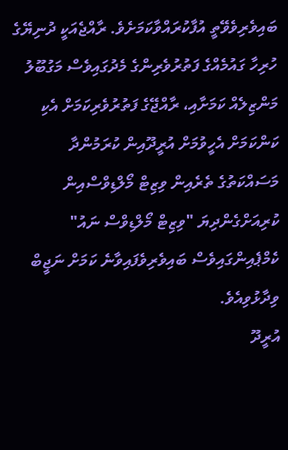ބައިވެރިވެވޭތީ އުފާކުރައްވާކަމަށެވެ. ރާއްޖެއަކީ ދުނިޔޭގެ ހުރިހާ ގައުމެއްގެ ފަތުރުވެރިންގެ މެދުގައިވެސް މަގުބޫލު މަންޒިލެއް ކަމަށާއި، ރާއްޖޭގެ ފަތުރުވެރިކަމަށް އެކި ކަންކަމަށް އެހީވުމަށް އުރީދޫއިން ކުރަމުންދާ މަސައްކަތުގެ ތެރެއިން ވިޒިޓް މޯލްޑިވްސްއިން ކުރިއަށްގެންދިޔަ "ވިޒިޓް މޯލްޑިވްސް ނައު" ކެމްޕެއިންގައިވެސް ބައިވެރިވެފައިވާނެ ކަމަށް ނަޖީބް ވިދާޅުވިއެވެ.
އުރީދޫ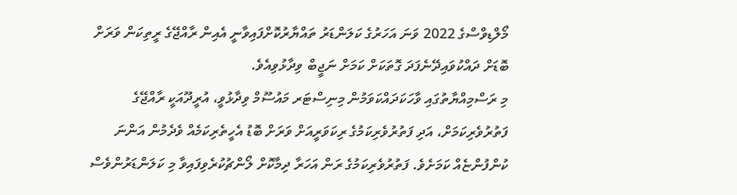މޯލްޑިވްސްގެ 2022 ވަނަ އަހަރުގެ ކަލަންޑަރު ތައްޔާރުކޮށްފައިވާނީ އެއިން ރާއްޖޭގެ ރީތިކަން ވަރަށް ބޮޑަށް ދައްކުވައިދޭނެފަދަ ގޮތަކަށް ކަމަށް ނަޖީބް ވިދާޅުވިއެވެ.
މި ރަސްމިއްޔާތުގައި ވާހަކަދައްކަވަމުން މިނިސްޓަރ މައުސޫމް ވިދާޅުވީ، އުރީދޫއަކީ ރާއްޖޭގެ ފަތުރުވެރިކަމަށް، އަދި ފަތުރުވެރިކަމުގެ ރިކަވަރީއަށް ވަރަށް ބޮޑު އެހީތެރިކަމެއް ވެދެމުން އަންނަ ކުންފުންޏެއް ކަމަށެވެ. ފަތުރުވެރިކަމުގެ ރަން އަހަރާ ދިމާކޮށް ލޯންޗުކުރެވިފައިވާ މި ކަލަންޑަރުންވެސް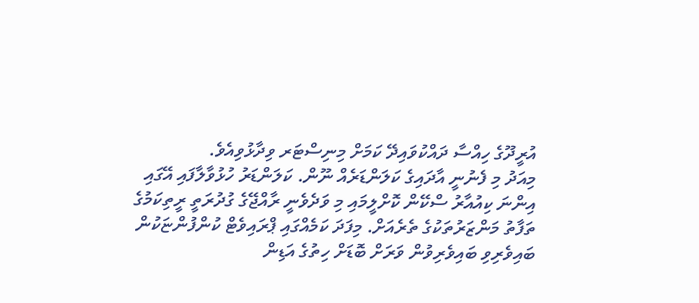އުރީދޫގެ ހިއްސާ ދައްކުވައިދޭ ކަމަށް މިނިސްޓަރ ވިދާޅުވިއެވެ.
މިއަދު މި ފެނުނީ އާދައިގެ ކަލަންޑަރެއް ނޫން. ކަލަންޑަރު ހުޅުވާލާފައި އޭގައި އިންނަ ކިއުއާރު ސްކޭން ކޮށްލީމައި މި ވަދެވެނީ ރާއްޖޭގެ ގުދުރަތީ ރީތިކަމުގެ ތަފާތު މަންޒަރުތަކުގެ ތެރެއަށް. މިފަދަ ކަމެއްގައި ޕްރައިވެޓް ކުންފުންޏަކުން ބައިވެރިވި ބައިވެރިވުން ވަރަށް ބޮޑަށް ހިތުގެ އަޑިން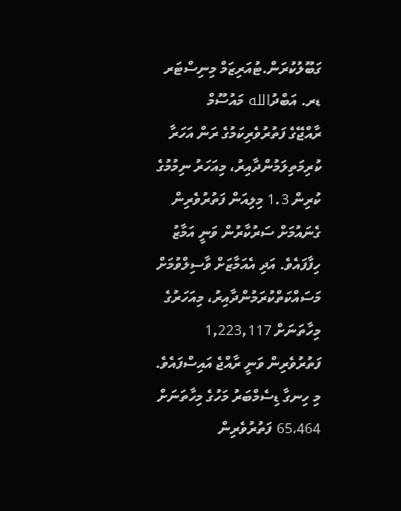ގަބޫލުކުރަން.ޓުއަރިޒަމް މިނިސްޓަރ ޑރ. އަބްދުالله މައުސޫމް
ރާއްޖޭގެ ފަތުރުވެރިކަމުގެ ރަން އަހަރާ ކުރިމަތިލަމުންދާއިރު، މިއަހަރު ނިމުމުގެ ކުރިން 1.3 މިލިއަން ފަތުރުވެރިން ގެނައުމަށް ސަރުކާރުން ވަނީ އަމާޒު ހިފާފައެވެ. އަދި އެއަމާޒަށް ވާސިލްވުމަށް މަސައްކަތްކުރަމުންދާއިރު، މިއަހަރުގެ މިހާތަނަށް 1,223,117 ފަތުރުވެރިން ވަނީ ރާއްޖެ އައިސްފައެވެ. މި ހިނގާ ޑިސެމްބަރު މަހުގެ މިހާތަނަށް 65،464 ފަތުރުވެރިން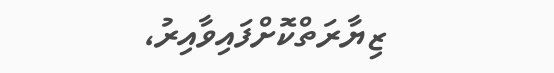ޒިޔާރަތްކޮށްފައިވާއިރު،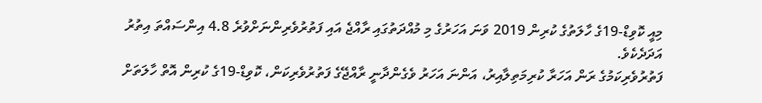މިއީ ކޮވިޑް-19ގެ ހާލަތުގެ ކުރިން 2019 ވަނަ އަހަރުގެ މި މުއްދަތުގައި ރާއްޖެ އައި ފަތުރުވެރިންނަށްވުރެ 4.8 އިންސައްތަ އިތުރު އަދަދެކެވެ.
ފަތުރުވެރިކަމުގެ ރަން އަހަރާ ކުރިމަތިލާއިރު، އަންނަ އަހަރު ވެގެންދާނީ ރާއްޖޭގެ ފަތުރުވެރިކަން، ކޮވިޑް-19ގެ ކުރިން އޮތް ހާލަތަށް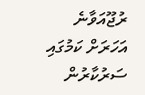ރުޖޫއަވާނެ އަހަރަށް ކަމުގައި ސަރުކާރުން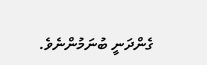ގެންދަނީ ބުނަމުންނެވެ.